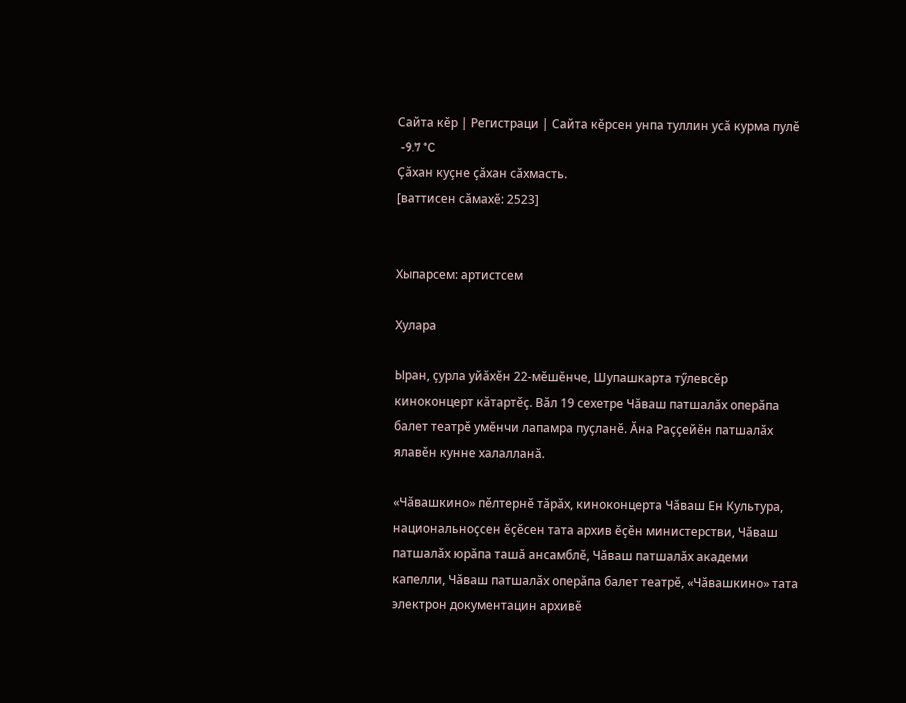Сайта кӗр | Регистраци | Сайта кӗрсен унпа туллин усӑ курма пулӗ
 -9.7 °C
Ҫӑхан куҫне ҫӑхан сӑхмасть.
[ваттисен сӑмахӗ: 2523]


Хыпарсем: артистсем

Хулара

Ыран, ҫурла уйӑхӗн 22-мӗшӗнче, Шупашкарта тӳлевсӗр киноконцерт кӑтартӗҫ. Вӑл 19 сехетре Чӑваш патшалӑх оперӑпа балет театрӗ умӗнчи лапамра пуҫланӗ. Ӑна Раҫҫейӗн патшалӑх ялавӗн кунне халалланӑ.

«Чӑвашкино» пӗлтернӗ тӑрӑх, киноконцерта Чӑваш Ен Культура, национальноҫсен ӗҫӗсен тата архив ӗҫӗн министерстви, Чӑваш патшалӑх юрӑпа ташӑ ансамблӗ, Чӑваш патшалӑх академи капелли, Чӑваш патшалӑх оперӑпа балет театрӗ, «Чӑвашкино» тата электрон документацин архивӗ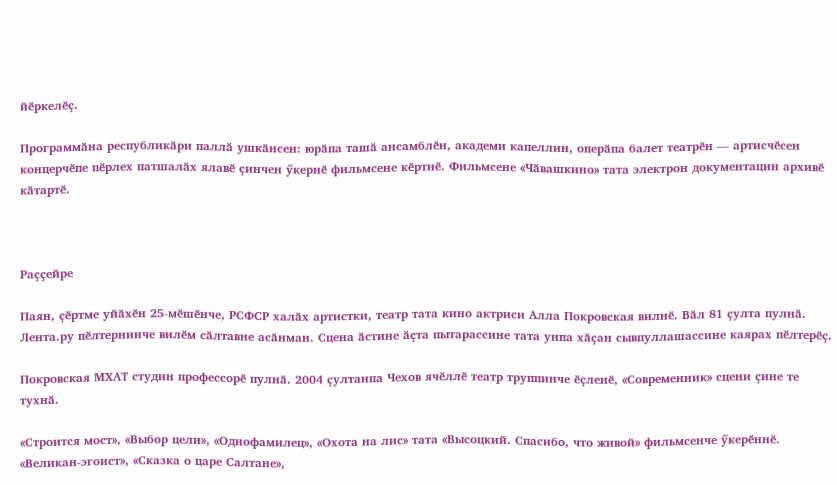йӗркелӗҫ.

Программӑна республикӑри паллӑ ушкӑнсен: юрӑпа ташӑ ансамблӗн, академи капеллин, оперӑпа балет театрӗн — артисчӗсен концерчӗпе пӗрлех патшалӑх ялавӗ ҫинчен ӳкернӗ фильмсене кӗртнӗ. Фильмсене «Чӑвашкино» тата электрон документацин архивӗ кӑтартӗ.



Раҫҫейре

Паян, ҫӗртме уйӑхӗн 25-мӗшӗнче, РСФСР халӑх артистки, театр тата кино актриси Алла Покровская вилнӗ. Вӑл 81 ҫулта пулнӑ. Лента.ру пӗлтернинче вилӗм сӑлтавне асӑнман. Сцена ӑстине ӑҫта пытарассине тата унпа хӑҫан сывпуллашассине каярах пӗлтерӗҫ.

Покровская МХАТ студин профессорӗ пулнӑ. 2004 ҫултанпа Чехов ячӗллӗ театр труппинче ӗҫленӗ, «Современник» сцени ҫине те тухнӑ.

«Строится мост», «Выбор цели», «Однофамилец», «Охота на лис» тата «Высоцкий. Спасибо, что живой» фильмсенче ӳкерӗннӗ. «Великан-эгоист», «Сказка о царе Салтане»,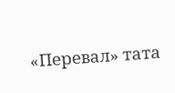«Перевал» тата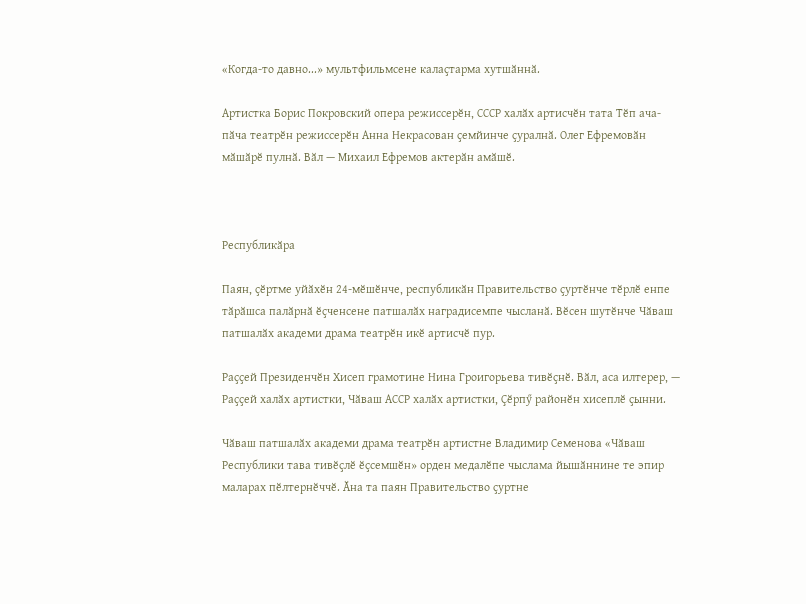«Когда-то давно...» мультфильмсене калаҫтарма хутшӑннӑ.

Артистка Борис Покровский опера режиссерӗн, СССР халӑх артисчӗн тата Тӗп ача-пӑча театрӗн режиссерӗн Анна Некрасован ҫемйинче ҫуралнӑ. Олег Ефремовӑн мӑшӑрӗ пулнӑ. Вӑл — Михаил Ефремов актерӑн амӑшӗ.



Республикӑра

Паян, ҫӗртме уйӑхӗн 24-мӗшӗнче, республикӑн Правительство ҫуртӗнче тӗрлӗ енпе тӑрӑшса палӑрнӑ ӗҫченсене патшалӑх наградисемпе чысланӑ. Вӗсен шутӗнче Чӑваш патшалӑх академи драма театрӗн икӗ артисчӗ пур.

Раҫҫей Президенчӗн Хисеп грамотине Нина Гроигорьева тивӗҫнӗ. Вӑл, аса илтерер, — Раҫҫей халӑх артистки, Чӑваш АССР халӑх артистки, Ҫӗрпӳ районӗн хисеплӗ ҫынни.

Чӑваш патшалӑх академи драма театрӗн артистне Владимир Семенова «Чӑваш Республики тава тивӗҫлӗ ӗҫсемшӗн» орден медалӗпе чыслама йышӑннине те эпир маларах пӗлтернӗччӗ. Ӑна та паян Правительство ҫуртне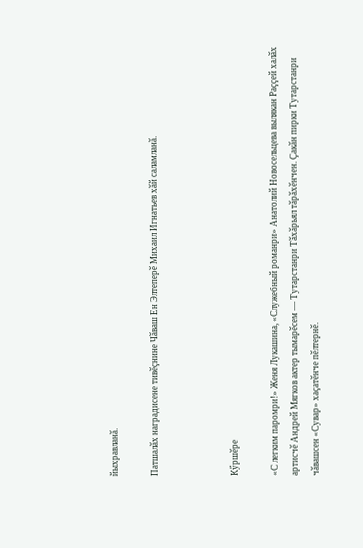йыхравланӑ.

Патшалӑх наградисене тивӗҫнине Чӑваш Ен Элтеперӗ Михаил Игнатьев хӑй саламланӑ.



Кӳршӗре

«С легким паромри!» Женя Лукашина, «Служебный романри» Анатолий Новосельцева вылякан Раҫҫей халӑх артисчӗ Андрей Мягков актер тымарӗсем — Тутарстанри Тӑхӑрьял тӑрӑхӗнчен. Ҫакӑн пирки Тутарстанри чӑвашсен «Сувар» хаҫатӗнче пӗлтернӗ.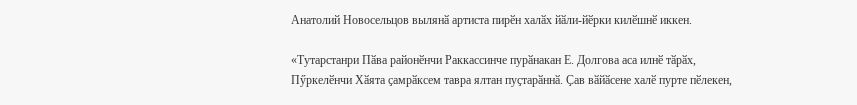Анатолий Новосельцов вылянӑ артиста пирӗн халӑх йӑли-йӗрки килӗшнӗ иккен.

«Тутарстанри Пӑва районӗнчи Раккассинче пурӑнакан Е. Долгова аса илнӗ тӑрӑх, Пӳркелӗнчи Хӑята ҫамрӑксем тавра ялтан пуҫтарӑннӑ. Ҫав вӑйӑсене халӗ пурте пӗлекен,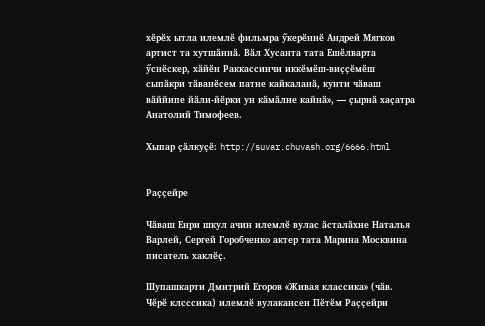хӗрӗх ытла илемлӗ фильмра ӳкерӗннӗ Андрей Мягков артист та хутшӑннӑ. Вӑл Хусанта тата Ешӗлварта ӳснӗскер, хӑйӗн Раккассинчи иккӗмӗш-виҫҫӗмӗш сыпӑкри тӑванӗсем патне кайкаланӑ, кунти чӑваш вӑййипе йӑли-йӗрки ун кӑмӑлне кайнӑ», — ҫырнӑ хаҫатра Анатолий Тимофеев.

Хыпар ҫӑлкуҫӗ: http://suvar.chuvash.org/6666.html


Раҫҫейре

Чӑваш Енри шкул ачин илемлӗ вулас ӑсталӑхне Наталья Варлей, Сергей Горобченко актер тата Марина Москвина писатель хаклӗҫ.

Шупашкарти Дмитрий Егоров «Живая классика» (чӑв. Чӗрӗ клсссика) илемлӗ вулакансен Пӗтӗм Раҫҫейри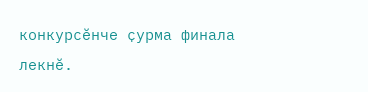конкурсӗнче ҫурма финала лекнӗ.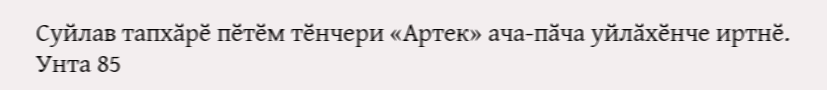Суйлав тапхӑрӗ пӗтӗм тӗнчери «Артек» ача-пӑча уйлӑхӗнче иртнӗ. Унта 85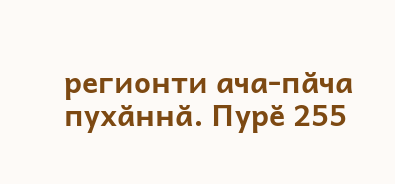регионти ача-пӑча пухӑннӑ. Пурӗ 255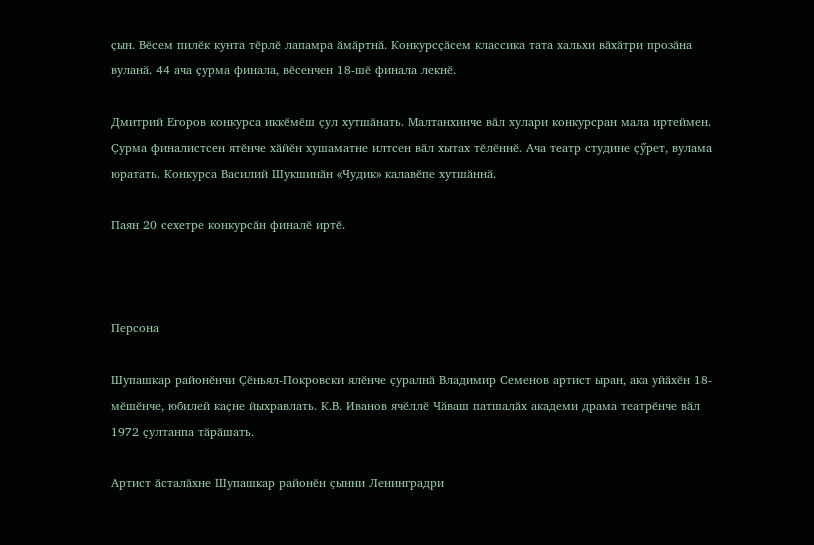ҫын. Вӗсем пилӗк кунта тӗрлӗ лапамра ӑмӑртнӑ. Конкурсҫӑсем классика тата хальхи вӑхӑтри прозӑна вуланӑ. 44 ача ҫурма финала, вӗсенчен 18-шӗ финала лекнӗ.

Дмитрий Егоров конкурса иккӗмӗш ҫул хутшӑнать. Малтанхинче вӑл хулари конкурсран мала иртеймен. Ҫурма финалистсен ятӗнче хӑйӗн хушаматне илтсен вӑл хытах тӗлӗннӗ. Ача театр студине ҫӳрет, вулама юратать. Конкурса Василий Шукшинӑн «Чудик» калавӗпе хутшӑннӑ.

Паян 20 сехетре конкурсӑн финалӗ иртӗ.



Персона

Шупашкар районӗнчи Ҫӗньял-Покровски ялӗнче ҫуралнӑ Владимир Семенов артист ыран, ака уйӑхӗн 18-мӗшӗнче, юбилей каҫне йыхравлать. К.В. Иванов ячӗллӗ Чӑваш патшалӑх академи драма театрӗнче вӑл 1972 ҫултанпа тӑрӑшать.

Артист ӑсталӑхне Шупашкар районӗн ҫынни Ленинградри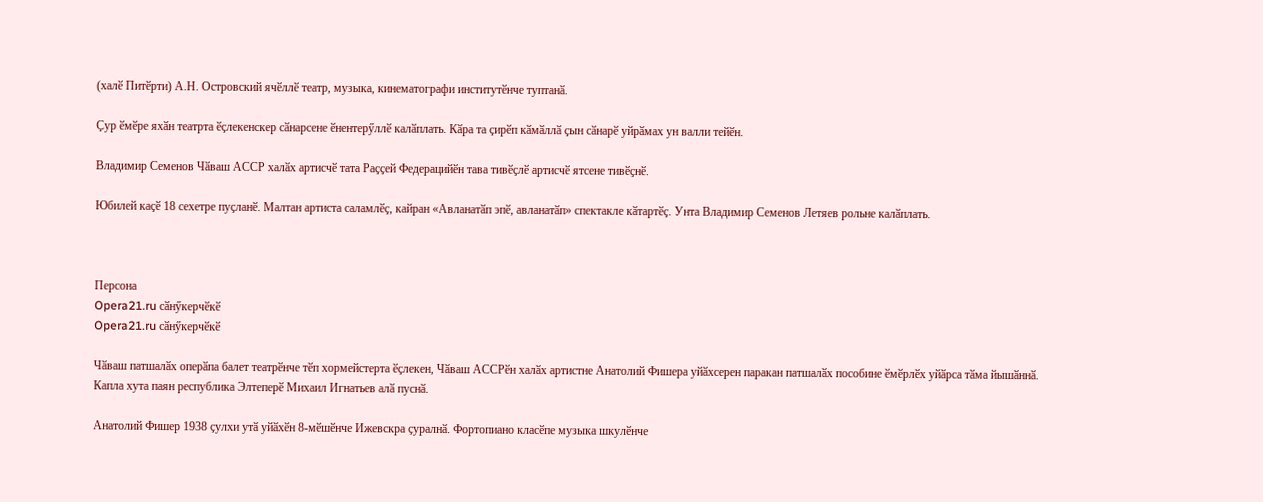(халӗ Питӗрти) А.Н. Островский ячӗллӗ театр, музыка, кинематографи институтӗнче туптанӑ.

Ҫур ӗмӗре яхӑн театрта ӗҫлекенскер сӑнарсене ӗнентерӳллӗ калӑплать. Кӑра та ҫирӗп кӑмӑллӑ ҫын сӑнарӗ уйрӑмах ун валли тейӗн.

Владимир Семенов Чӑваш АССР халӑх артисчӗ тата Раҫҫей Федерацийӗн тава тивӗҫлӗ артисчӗ ятсене тивӗҫнӗ.

Юбилей каҫӗ 18 сехетре пуҫланӗ. Малтан артиста саламлӗҫ, кайран «Авланатӑп эпӗ, авланатӑп» спектакле кӑтартӗҫ. Унта Владимир Семенов Летяев рольне калӑплать.



Персона
Opera21.ru сӑнӳкерчӗкӗ
Opera21.ru сӑнӳкерчӗкӗ

Чӑваш патшалӑх оперӑпа балет театрӗнче тӗп хормейстерта ӗҫлекен, Чӑваш АССРӗн халӑх артистне Анатолий Фишера уйӑхсерен паракан патшалӑх пособине ӗмӗрлӗх уйӑрса тӑма йышӑннӑ. Капла хута паян республика Элтеперӗ Михаил Игнатьев алӑ пуснӑ.

Анатолий Фишер 1938 ҫулхи утӑ уйӑхӗн 8-мӗшӗнче Ижевскра ҫуралнӑ. Фортопиано класӗпе музыка шкулӗнче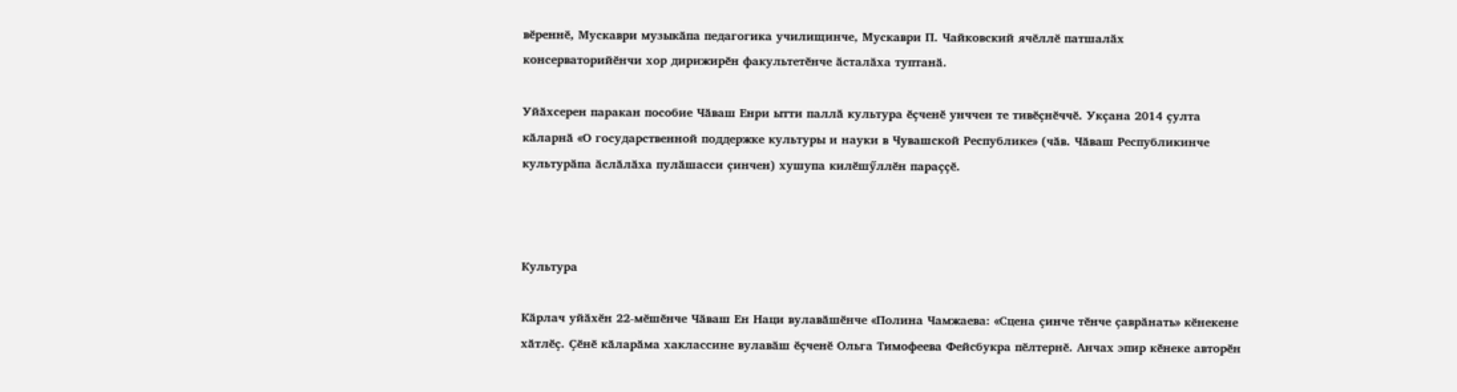вӗреннӗ, Мускаври музыкӑпа педагогика училищинче, Мускаври П. Чайковский ячӗллӗ патшалӑх консерваторийӗнчи хор дирижирӗн факультетӗнче ӑсталӑха туптанӑ.

Уйӑхсерен паракан пособие Чӑваш Енри ытти паллӑ культура ӗҫченӗ унччен те тивӗҫнӗччӗ. Укҫана 2014 ҫулта кӑларнӑ «О государственной поддержке культуры и науки в Чувашской Республике» (чӑв. Чӑваш Республикинче культурӑпа ӑслӑлӑха пулӑшасси ҫинчен) хушупа килӗшӳллӗн параҫҫӗ.



Культура

Кӑрлач уйӑхӗн 22-мӗшӗнче Чӑваш Ен Наци вулавӑшӗнче «Полина Чамжаева: «Сцена ҫинче тӗнче ҫаврӑнать» кӗнекене хӑтлӗҫ. Ҫӗнӗ кӑларӑма хаклассине вулавӑш ӗҫченӗ Ольга Тимофеева Фейсбукра пӗлтернӗ. Анчах эпир кӗнеке авторӗн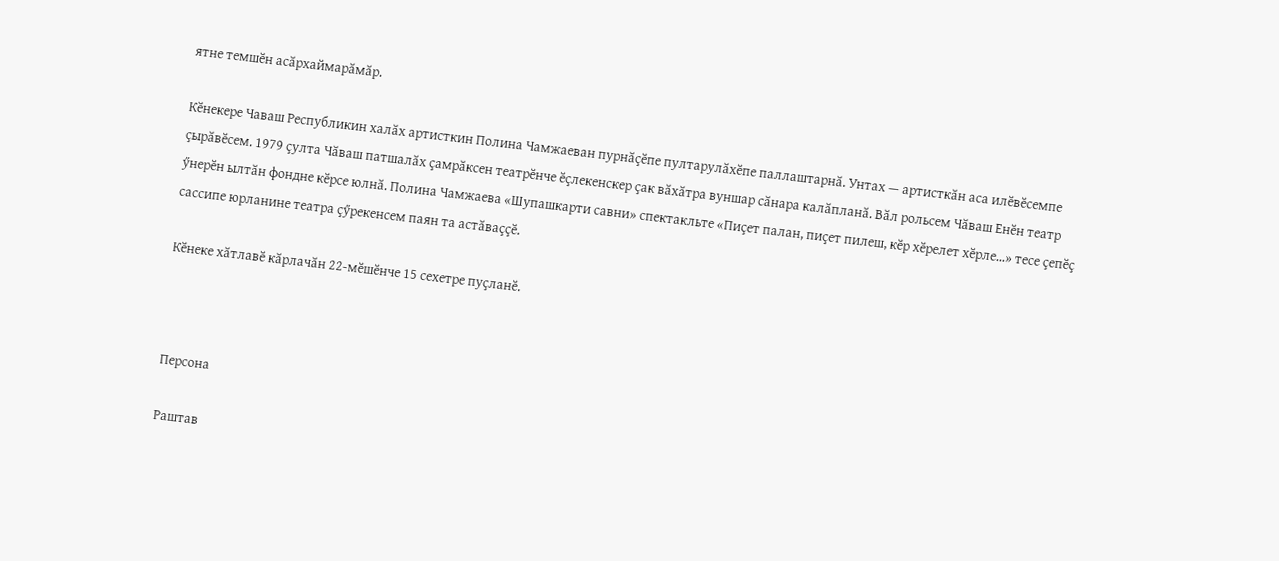ятне темшӗн асӑрхаймарӑмӑр.

Кӗнекере Чаваш Республикин халӑх артисткин Полина Чамжаеван пурнӑҫӗпе пултарулӑхӗпе паллаштарнӑ. Унтах — артисткӑн аса илӗвӗсемпе ҫырӑвӗсем. 1979 ҫулта Чӑваш патшалӑх ҫамрӑксен театрӗнче ӗҫлекенскер ҫак вӑхӑтра вуншар сӑнара калӑпланӑ. Вӑл рольсем Чӑваш Енӗн театр ӳнерӗн ылтӑн фондне кӗрсе юлнӑ. Полина Чамжаева «Шупашкарти савни» спектакльте «Пиҫет палан, пиҫет пилеш, кӗр хӗрелет хӗрле...» тесе ҫепӗҫ сассипе юрланине театра ҫӳрекенсем паян та астӑваҫҫӗ.

Кӗнеке хӑтлавӗ кӑрлачӑн 22-мӗшӗнче 15 сехетре пуҫланӗ.



Персона

Раштав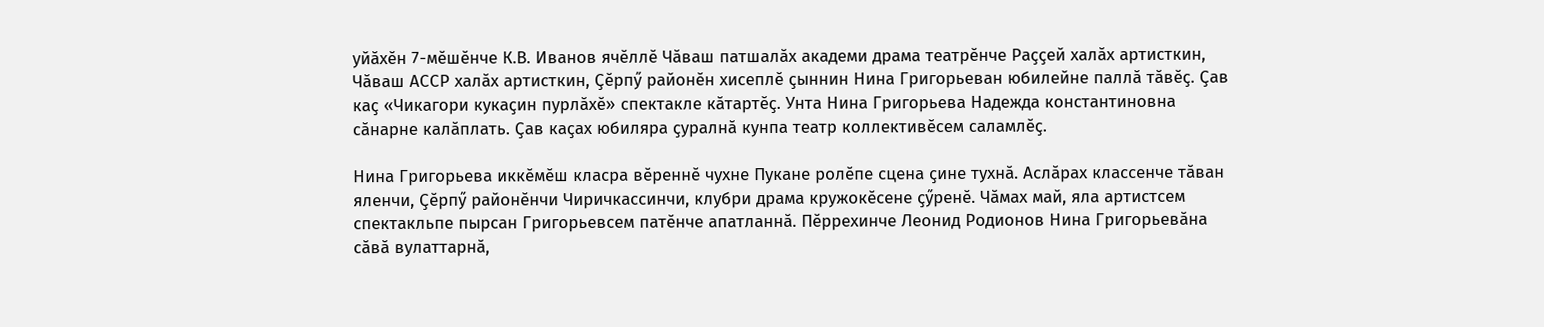уйӑхӗн 7-мӗшӗнче К.В. Иванов ячӗллӗ Чӑваш патшалӑх академи драма театрӗнче Раҫҫей халӑх артисткин, Чӑваш АССР халӑх артисткин, Ҫӗрпӳ районӗн хисеплӗ ҫыннин Нина Григорьеван юбилейне паллӑ тӑвӗҫ. Ҫав каҫ «Чикагори кукаҫин пурлӑхӗ» спектакле кӑтартӗҫ. Унта Нина Григорьева Надежда константиновна сӑнарне калӑплать. Ҫав каҫах юбиляра ҫуралнӑ кунпа театр коллективӗсем саламлӗҫ.

Нина Григорьева иккӗмӗш класра вӗреннӗ чухне Пукане ролӗпе сцена ҫине тухнӑ. Аслӑрах классенче тӑван яленчи, Ҫӗрпӳ районӗнчи Чиричкассинчи, клубри драма кружокӗсене ҫӳренӗ. Чӑмах май, яла артистсем спектакльпе пырсан Григорьевсем патӗнче апатланнӑ. Пӗррехинче Леонид Родионов Нина Григорьевӑна сӑвӑ вулаттарнӑ,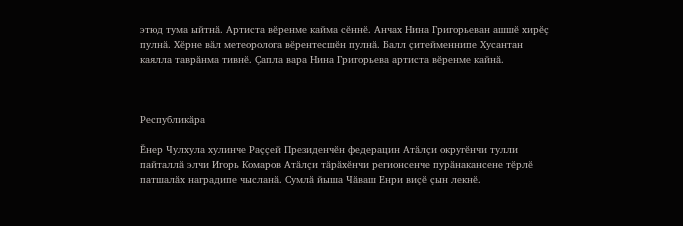этюд тума ыйтнӑ. Артиста вӗренме кайма сӗннӗ. Анчах Нина Григорьеван ашшӗ хирӗҫ пулнӑ. Хӗрне вӑл метеоролога вӗрентесшӗн пулнӑ. Балл ҫитейменнипе Хусантан каялла таврӑнма тивнӗ. Ҫапла вара Нина Григорьева артиста вӗренме кайнӑ.



Республикӑра

Ӗнер Чулхула хулинче Раҫҫей Президенчӗн федерацин Атӑлҫи округӗнчи тулли пайталлӑ элчи Игорь Комаров Атӑлҫи тӑрӑхӗнчи регионсенче пурӑнакансене тӗрлӗ патшалӑх наградипе чысланӑ. Сумлӑ йыша Чӑваш Енри виҫӗ ҫын лекнӗ.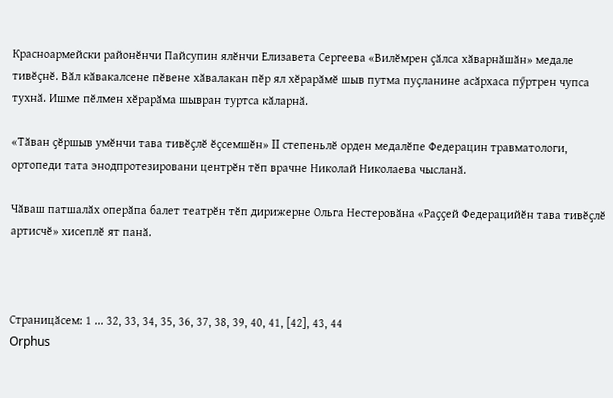Красноармейски районӗнчи Пайсупин ялӗнчи Елизавета Сергеева «Вилӗмрен ҫӑлса хӑварнӑшӑн» медале тивӗҫнӗ. Вӑл кӑвакалсене пӗвене хӑвалакан пӗр ял хӗрарӑмӗ шыв путма пуҫланине асӑрхаса пӳртрен чупса тухнӑ. Ишме пӗлмен хӗрарӑма шывран туртса кӑларнӑ.

«Тӑван ҫӗршыв умӗнчи тава тивӗҫлӗ ӗҫсемшӗн» II степеньлӗ орден медалӗпе Федерацин травматологи, ортопеди тата энодпротезировани центрӗн тӗп врачне Николай Николаева чысланӑ.

Чӑваш патшалӑх оперӑпа балет театрӗн тӗп дирижерне Ольга Нестеровӑна «Раҫҫей Федерацийӗн тава тивӗҫлӗ артисчӗ» хисеплӗ ят панӑ.



Страницӑсем: 1 ... 32, 33, 34, 35, 36, 37, 38, 39, 40, 41, [42], 43, 44
Orphus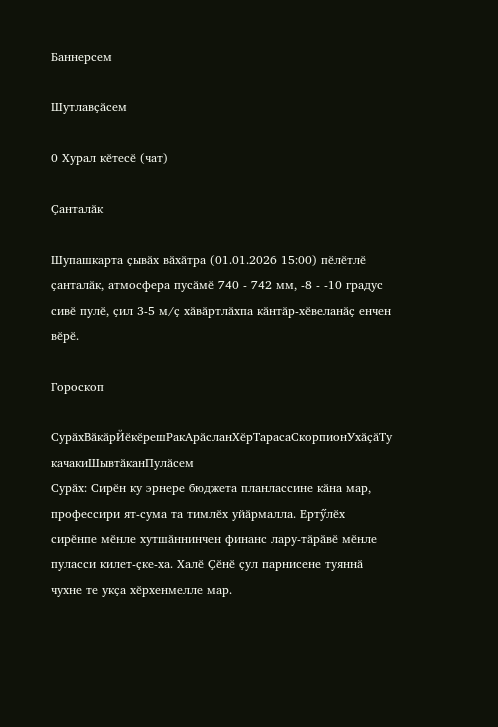Баннерсем

Шутлавҫӑсем

0 Хурал кӗтесӗ (чат)

Ҫанталӑк

Шупашкарта ҫывӑх вӑхӑтра (01.01.2026 15:00) пӗлӗтлӗ ҫанталӑк, атмосфера пусӑмӗ 740 - 742 мм, -8 - -10 градус сивӗ пулӗ, ҫил 3-5 м/ҫ хӑвӑртлӑхпа кӑнтӑр-хӗвеланӑҫ енчен вӗрӗ.

Гороскоп

СурӑхВӑкӑрЙӗкӗрешРакАрӑсланХӗрТарасаСкорпионУхӑҫӑТу качакиШывтӑканПулӑсем
Сурӑх: Сирӗн ку эрнере бюджета планлассине кӑна мар, профессири ят-сума та тимлӗх уйӑрмалла. Ертӳлӗх сирӗнпе мӗнле хутшӑннинчен финанс лару-тӑрӑвӗ мӗнле пуласси килет-ҫке-ха. Халӗ Ҫӗнӗ ҫул парнисене туяннӑ чухне те укҫа хӗрхенмелле мар.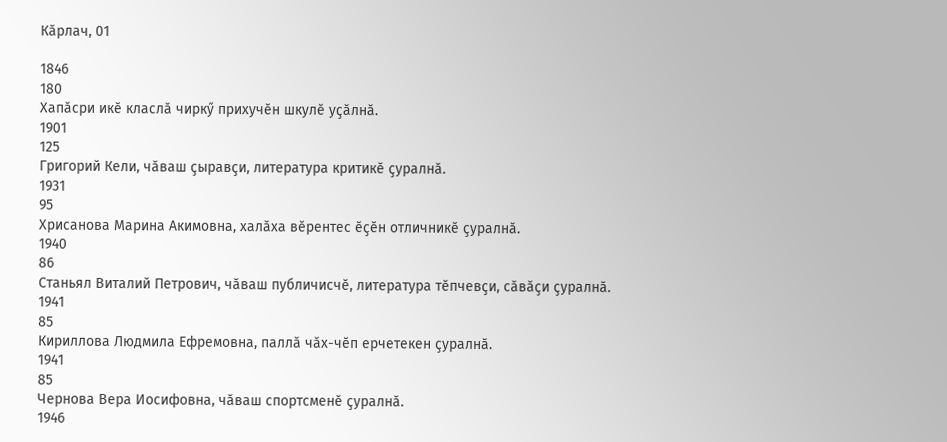Кӑрлач, 01

1846
180
Хапӑсри икӗ класлӑ чиркӳ прихучӗн шкулӗ уҫӑлнӑ.
1901
125
Григорий Кели, чӑваш ҫыравҫи, литература критикӗ ҫуралнӑ.
1931
95
Хрисанова Марина Акимовна, халӑха вӗрентес ӗҫӗн отличникӗ ҫуралнӑ.
1940
86
Станьял Виталий Петрович, чӑваш публичисчӗ, литература тӗпчевҫи, сӑвӑҫи ҫуралнӑ.
1941
85
Кириллова Людмила Ефремовна, паллӑ чӑх-чӗп ерчетекен ҫуралнӑ.
1941
85
Чернова Вера Иосифовна, чӑваш спортсменӗ ҫуралнӑ.
1946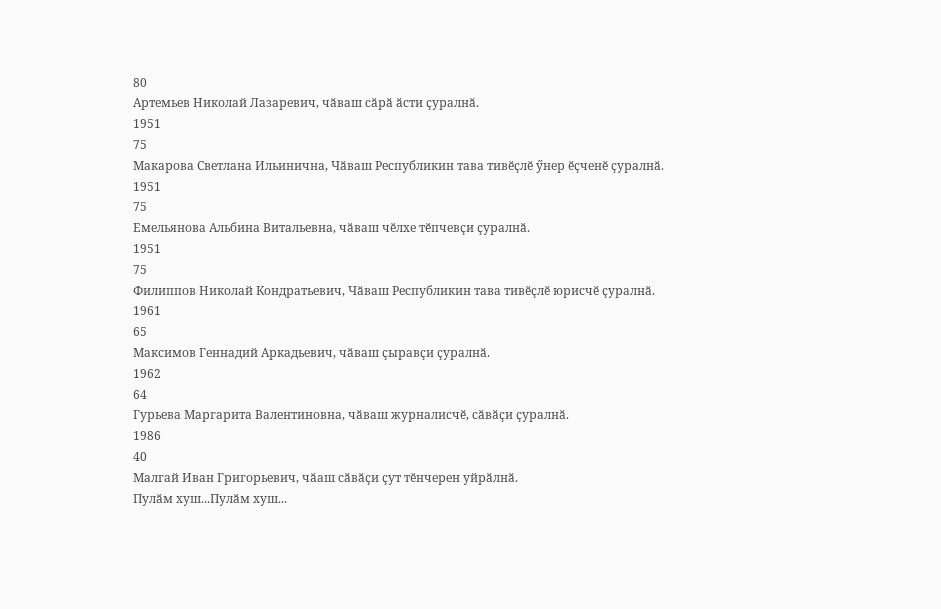80
Артемьев Николай Лазаревич, чӑваш сӑрӑ ӑсти ҫуралнӑ.
1951
75
Макарова Светлана Ильинична, Чӑваш Республикин тава тивӗҫлӗ ӳнер ӗҫченӗ ҫуралнӑ.
1951
75
Емельянова Альбина Витальевна, чӑваш чӗлхе тӗпчевҫи ҫуралнӑ.
1951
75
Филиппов Николай Кондратьевич, Чӑваш Республикин тава тивӗҫлӗ юрисчӗ ҫуралнӑ.
1961
65
Максимов Геннадий Аркадьевич, чӑваш ҫыравҫи ҫуралнӑ.
1962
64
Гурьева Маргарита Валентиновна, чӑваш журналисчӗ, сӑвӑҫи ҫуралнӑ.
1986
40
Малгай Иван Григорьевич, чӑаш сӑвӑҫи ҫут тӗнчерен уйрӑлнӑ.
Пулӑм хуш...Пулӑм хуш...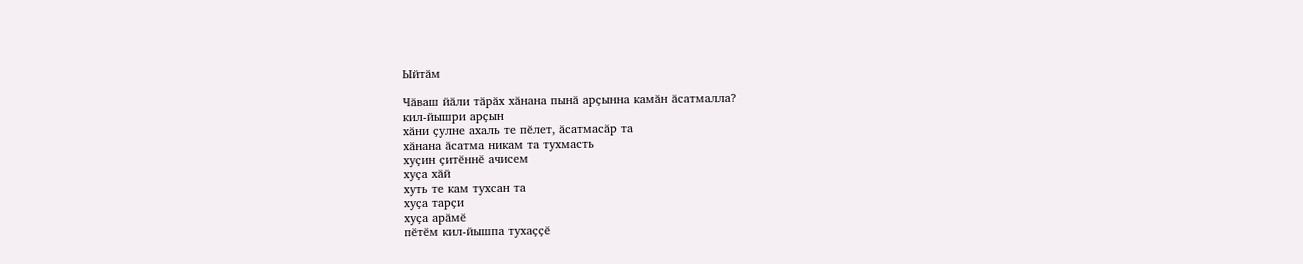Ыйтӑм

Чӑваш йӑли тӑрӑх хӑнана пынӑ арҫынна камӑн ӑсатмалла?
кил-йышри арҫын
хӑни ҫулне ахаль те пӗлет, ӑсатмасӑр та
хӑнана ӑсатма никам та тухмасть
хуҫин ҫитӗннӗ ачисем
хуҫа хӑй
хуть те кам тухсан та
хуҫа тарҫи
хуҫа арӑмӗ
пӗтӗм кил-йышпа тухаҫҫӗ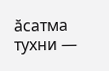ӑсатма тухни —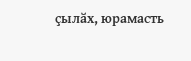ҫылӑх, юрамасть